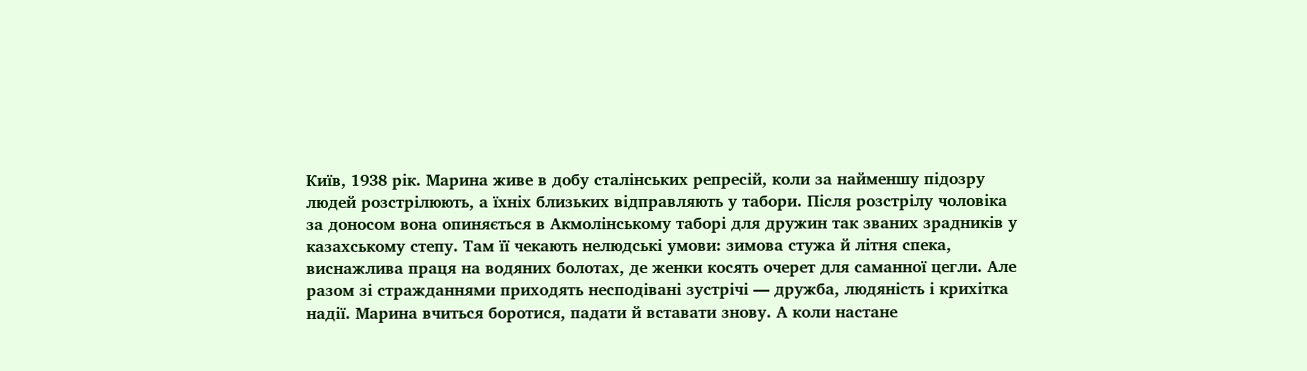Київ, 1938 рік. Марина живе в добу сталінських репресій, коли за найменшу підозру людей розстрілюють, а їхніх близьких відправляють у табори. Після розстрілу чоловіка за доносом вона опиняється в Акмолінському таборі для дружин так званих зрадників у казахському степу. Там її чекають нелюдські умови: зимова стужа й літня спека, виснажлива праця на водяних болотах, де женки косять очерет для саманної цегли. Але разом зі стражданнями приходять несподівані зустрічі — дружба, людяність і крихітка надії. Марина вчиться боротися, падати й вставати знову. А коли настане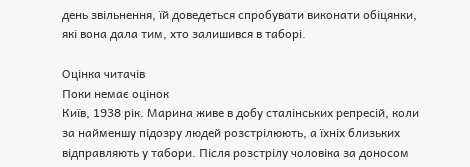день звільнення, їй доведеться спробувати виконати обіцянки, які вона дала тим, хто залишився в таборі.

Оцінка читачів
Поки немає оцінок
Київ, 1938 рік. Марина живе в добу сталінських репресій, коли за найменшу підозру людей розстрілюють, а їхніх близьких відправляють у табори. Після розстрілу чоловіка за доносом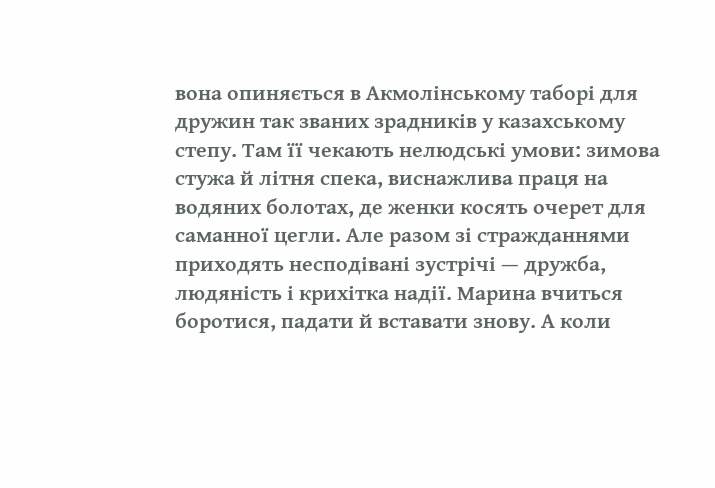вона опиняється в Акмолінському таборі для дружин так званих зрадників у казахському степу. Там її чекають нелюдські умови: зимова стужа й літня спека, виснажлива праця на водяних болотах, де женки косять очерет для саманної цегли. Але разом зі стражданнями приходять несподівані зустрічі — дружба, людяність і крихітка надії. Марина вчиться боротися, падати й вставати знову. А коли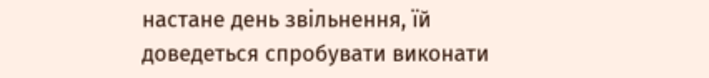настане день звільнення, їй доведеться спробувати виконати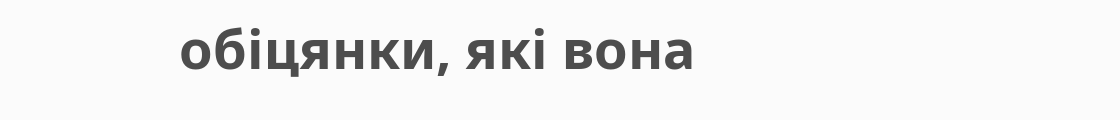обіцянки, які вона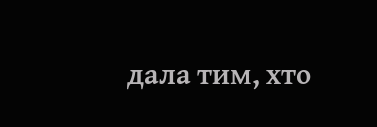дала тим, хто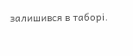залишився в таборі.